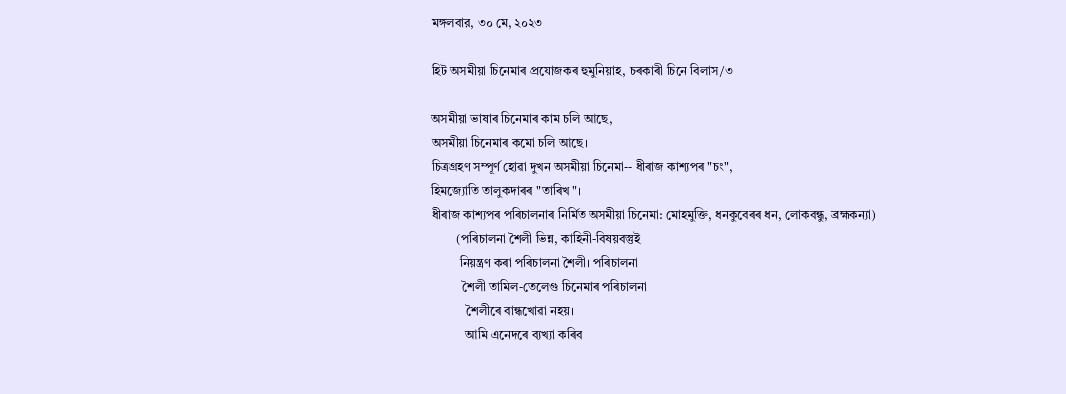মঙ্গলবার, ৩০ মে, ২০২৩

হিট অসমীয়া চিনেমাৰ প্ৰযোজকৰ হুমুনিয়াহ, চৰকাৰী চিনে বিলাস/৩

অসমীয়া ভাষাৰ চিনেমাৰ কাম চলি আছে,
অসমীয়া চিনেমাৰ কমো চলি আছে।
চিত্ৰগ্ৰহণ সম্পূৰ্ণ হোৱা দুখন অসমীয়া চিনেমা-- ধীৰাজ কাশ্যপৰ "চং",
হিমজ্যোতি তালুকদাৰৰ "তাৰিখ"।
ধীৰাজ কাশ্যপৰ পৰিচালনাৰ নিৰ্মিত অসমীয়া চিনেমা: মোহমুক্তি, ধনকুবেৰৰ ধন, লোকবন্ধু, ব্ৰহ্মকন্যা)
        (পৰিচালনা শৈলী ভিন্ন, কাহিনী-বিষয়বস্তুই
         নিয়ন্ত্ৰণ কৰা পৰিচালনা শৈলী। পৰিচালনা
          শৈলী তামিল-তেলেগু চিনেমাৰ পৰিচালনা
           শৈলীৰে বান্ধখোৱা নহয়।
           আমি এনেদৰে ব্যখ্যা কৰিব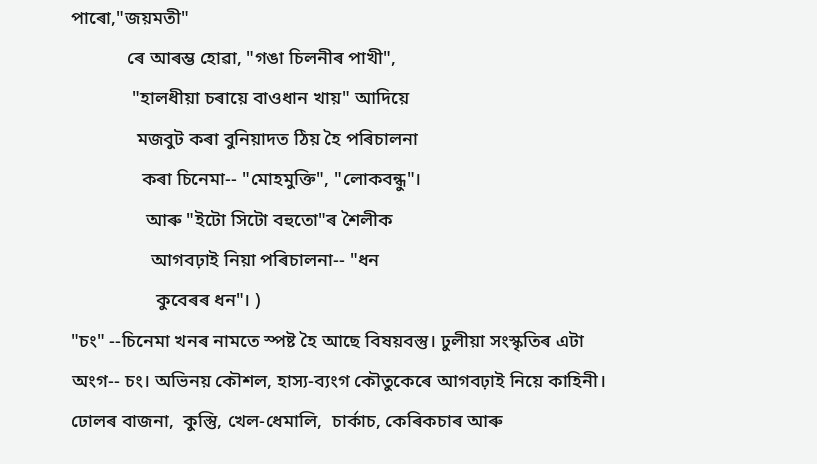পাৰো,"জয়মতী"
            ৰে আৰম্ভ হোৱা, "গঙা চিলনীৰ পাখী",
             "হালধীয়া চৰায়ে বাওধান খায়" আদিয়ে
              মজবুট কৰা বুনিয়াদত ঠিয় হৈ পৰিচালনা
               কৰা চিনেমা-- "মোহমুক্তি", "লোকবন্ধু"।
                আৰু "ইটো সিটো বহুতো"ৰ শৈলীক
                 আগবঢ়াই নিয়া পৰিচালনা-- "ধন
                  কুবেৰৰ ধন"। )
"চং" --চিনেমা খনৰ নামতে স্পষ্ট হৈ আছে বিষয়বস্তু। ঢুলীয়া সংস্কৃতিৰ এটা অংগ-- চং। অভিনয় কৌশল, হাস্য-ব্যংগ কৌতুকেৰে আগবঢ়াই নিয়ে কাহিনী। ঢোলৰ বাজনা,  কুস্তিু, খেল-ধেমালি,  চাৰ্কাচ, কেৰিকচাৰ আৰু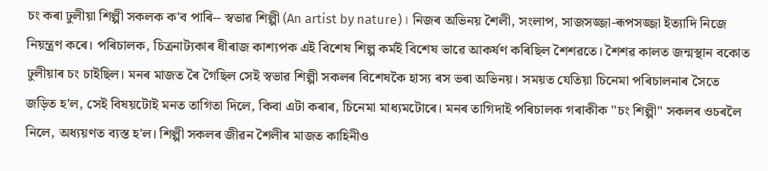চং কৰা ঢুলীয়া শিল্পী সকলক ক'ব পাৰি-- স্বভাৱ শিল্পী (An artist by nature)। নিজৰ অভিনয় শৈলী, সংলাপ, সাজসজ্জা-ৰূপসজ্জা ইত্যাদি নিজে নিয়ন্ত্ৰণ কৰে। পৰিচালক, চিত্ৰনাট্যকাৰ ধীৰাজ কাশ্যপক এই বিশেষ শিল্প কৰ্মই বিশেষ ভাৱে আকৰ্ষণ কৰিছিল শৈশৱতে। শৈশৱ কালত জন্মস্থান বকোত ঢুলীয়াৰ চং চাইছিল। মনৰ মাজত ৰৈ গৈছিল সেই স্বভাৱ শিল্পী সকলৰ বিশেষকৈ হাস্য ৰস ভৰা অভিনয়। সময়ত যেতিয়া চিনেমা পৰিচালনাৰ সৈতে জড়িত হ'ল, সেই বিষয়টোই মনত তাগিতা দিলে, কিবা এটা কৰাৰ, চিনেমা মাধ্যমটোৰে। মনৰ তাগিদাই পৰিচালক গৰাকীক "চং শিল্পী" সকলৰ ওচৰলৈ নিলে, অধ্যয়ণত ব্যস্ত হ'ল। শিল্পী সকলৰ জীৱন শৈলীৰ মাজত কাহিনীও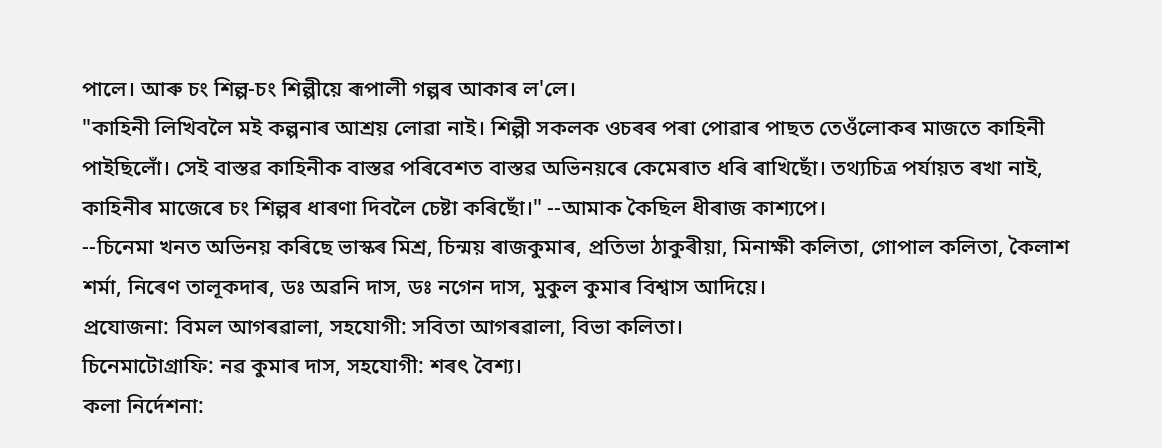পালে। আৰু চং শিল্প-চং শিল্পীয়ে ৰূপালী গল্পৰ আকাৰ ল'লে।
"কাহিনী লিখিবলৈ মই কল্পনাৰ আশ্ৰয় লোৱা নাই। শিল্পী সকলক ওচৰৰ পৰা পোৱাৰ পাছত তেওঁলোকৰ মাজতে কাহিনী পাইছিলোঁ। সেই বাস্তৱ কাহিনীক বাস্তৱ পৰিবেশত বাস্তৱ অভিনয়ৰে কেমেৰাত ধৰি ৰাখিছোঁ। তথ্যচিত্ৰ পৰ্যায়ত ৰখা নাই, কাহিনীৰ মাজেৰে চং শিল্পৰ ধাৰণা দিবলৈ চেষ্টা কৰিছোঁ।" --আমাক কৈছিল ধীৰাজ কাশ্যপে।
--চিনেমা খনত অভিনয় কৰিছে ভাস্কৰ মিশ্ৰ, চিন্ময় ৰাজকুমাৰ, প্ৰতিভা ঠাকুৰীয়া, মিনাক্ষী কলিতা, গোপাল কলিতা, কৈলাশ শৰ্মা, নিৰেণ তালূকদাৰ, ডঃ অৱনি দাস, ডঃ নগেন দাস, মুকুল কুমাৰ বিশ্বাস আদিয়ে।
প্ৰযোজনা: বিমল আগৰৱালা, সহযোগী: সবিতা আগৰৱালা, বিভা কলিতা।
চিনেমাটোগ্রাফি: নৱ কুমাৰ দাস, সহযোগী: শৰৎ বৈশ্য।
কলা নিৰ্দেশনা: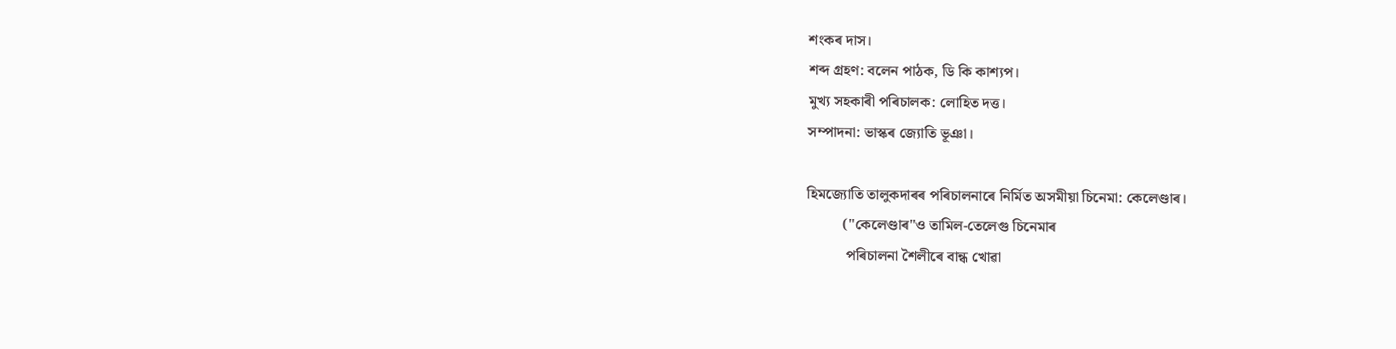শংকৰ দাস।
শব্দ গ্ৰহণ: বলেন পাঠক, ডি কি কাশ্যপ।
মুখ্য সহকাৰী পৰিচালক: লোহিত দত্ত।
সম্পাদনা: ভাস্কৰ জ্যোতি ভূঞা।

হিমজ্যোতি তালুকদাৰৰ পৰিচালনাৰে নিৰ্মিত অসমীয়া চিনেমা: কেলেণ্ডাৰ।
          ("কেলেণ্ডাৰ"ও তামিল-তেলেগু চিনেমাৰ
           পৰিচালনা শৈলীৰে বান্ধ খোৱা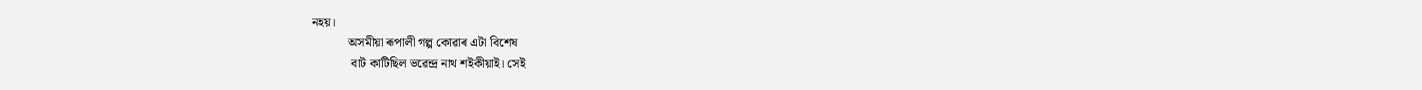নহয়।
            অসমীয়া ৰূপালী গল্প কোৱাৰ এটা বিশেষ
             বাট কাটিছিল ভৱেন্দ্ৰ নাথ শইকীয়াই। সেই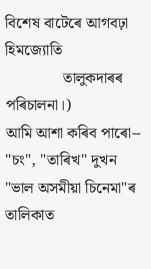বিশেষ বাটেৰে আগবঢ়া হিমজ্যোতি
               তালুকদাৰৰ পৰিচালনা।)
আমি আশা কৰিব পাৰো-- "চং", "তাৰিখ" দুখন "ভাল অসমীয়া চিনেমা"ৰ তালিকাত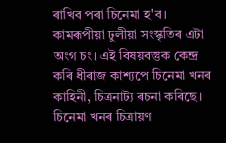ৰাখিব পৰা চিনেমা হ'ব। কামৰূপীয়া ঢুলীয়া সংস্কৃতিৰ এটা অংগ চং। এই বিষয়বস্তুক কেন্দ্ৰ কৰি ধীৰাজ কাশ্যপে চিনেমা খনৰ কাহিনী, চিত্ৰনাট্য ৰচনা কৰিছে। চিনেমা খনৰ চিত্ৰায়ণ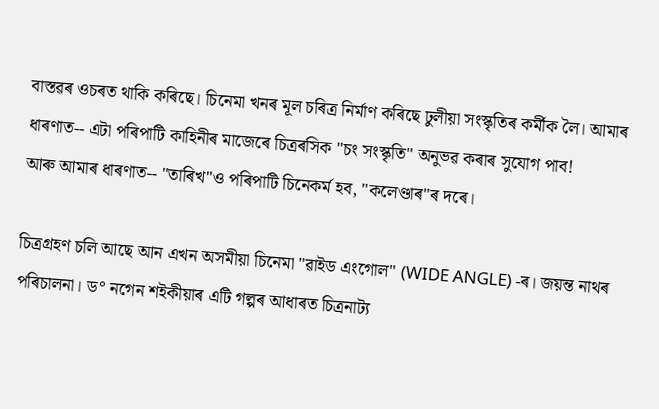বাস্তৱৰ ওচৰত থাকি কৰিছে। চিনেমা খনৰ মূল চৰিত্ৰ নিৰ্মাণ কৰিছে ঢুলীয়া সংস্কৃতিৰ কৰ্মীক লৈ। আমাৰ ধাৰণাত-- এটা পৰিপাটি কাহিনীৰ মাজেৰে চিত্ৰৰসিক "চং সংস্কৃতি" অনুভৱ কৰাৰ সুযোগ পাব!
আৰু আমাৰ ধাৰণাত-- "তাৰিখ"ও পৰিপাটি চিনেকৰ্ম হব, "কলেণ্ডাৰ"ৰ দৰে।

চিত্ৰগ্ৰহণ চলি আছে আন এখন অসমীয়া চিনেমা "ৱাইড এংগোল" (WIDE ANGLE) -ৰ। জয়ন্ত নাথৰ পৰিচালনা। ড° নগেন শইকীয়াৰ এটি গল্পৰ আধাৰত চিত্ৰনাট্য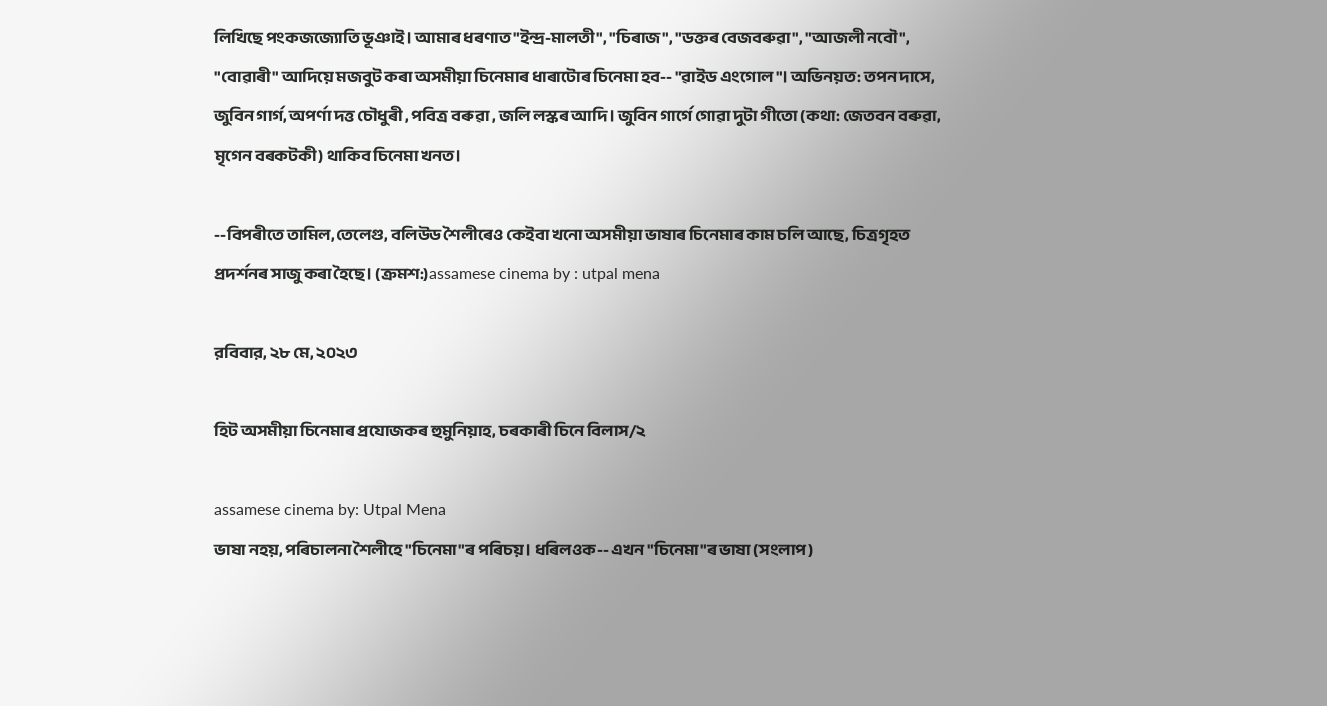লিখিছে পংকজজ্যোতি ভূঞাই। আমাৰ ধৰণাত "ইন্দ্ৰ-মালতী", "চিৰাজ", "ডক্তৰ বেজবৰুৱা", "আজলী নবৌ", "বোৱাৰী" আদিয়ে মজবুট কৰা অসমীয়া চিনেমাৰ ধাৰাটোৰ চিনেমা হব-- "ৱাইড এংগোল"। অভিনয়ত: তপন দাসে, জুবিন গাৰ্গ, অপৰ্ণা দত্ত চৌধুৰী , পবিত্ৰ বৰুৱা , জলি লস্কৰ আদি। জুবিন গাৰ্গে গোৱা দুটা গীতো (কথা: জেতবন বৰুৱা, মৃগেন বৰকটকী) থাকিব চিনেমা খনত।

--বিপৰীতে তামিল,তেলেগু, বলিউড শৈলীৰেও কেইবা খনো অসমীয়া ভাষাৰ চিনেমাৰ কাম চলি আছে, চিত্ৰগৃহত প্ৰদৰ্শনৰ সাজু কৰা হৈছে। (ক্ৰমশ:)assamese cinema by : utpal mena

রবিবার, ২৮ মে, ২০২৩

হিট অসমীয়া চিনেমাৰ প্ৰযোজকৰ হুমুনিয়াহ, চৰকাৰী চিনে বিলাস/২

assamese cinema by: Utpal Mena
ভাষা নহয়, পৰিচালনা শৈলীহে "চিনেমা"ৰ পৰিচয়। ধৰিলওক-- এখন "চিনেমা"ৰ ভাষা (সংলাপ)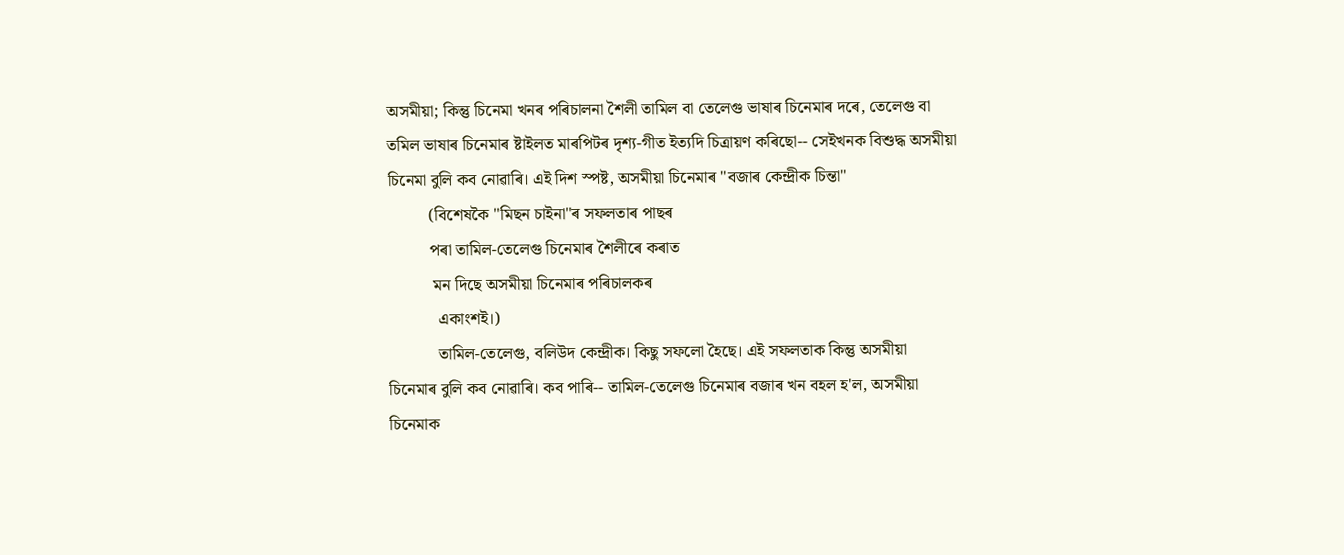অসমীয়া; কিন্তু চিনেমা খনৰ পৰিচালনা শৈলী তামিল বা তেলেগু ভাষাৰ চিনেমাৰ দৰে, তেলেগু বা তমিল ভাষাৰ চিনেমাৰ ষ্টাইলত মাৰপিটৰ দৃশ্য-গীত ইত্যদি চিত্ৰায়ণ কৰিছো-- সেইখনক বিশুদ্ধ অসমীয়া চিনেমা বুলি কব নোৱাৰি। এই দিশ স্পষ্ট, অসমীয়া চিনেমাৰ "বজাৰ কেন্দ্ৰীক চিন্তা"
          (বিশেষকৈ "মিছন চাইনা"ৰ সফলতাৰ পাছৰ
          পৰা তামিল-তেলেগু চিনেমাৰ শৈলীৰে কৰাত
           মন দিছে অসমীয়া চিনেমাৰ পৰিচালকৰ
            একাংশই।)
            তামিল-তেলেগু, বলিউদ কেন্দ্ৰীক। কিছু সফলো হৈছে। এই সফলতাক কিন্তু অসমীয়া চিনেমাৰ বুলি কব নোৱাৰি। কব পাৰি-- তামিল-তেলেগু চিনেমাৰ বজাৰ খন বহল হ'ল, অসমীয়া চিনেমাক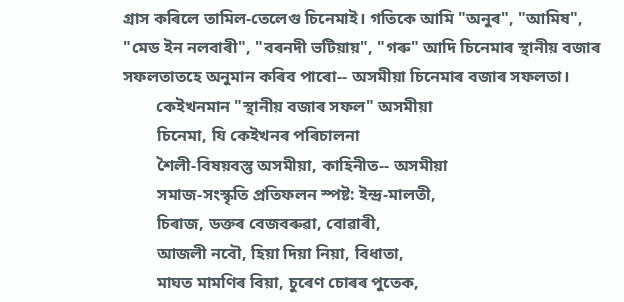গ্ৰাস কৰিলে তামিল-তেলেগু চিনেমাই। গতিকে আমি "অনুৰ", "আমিষ", "মেড ইন নলবাৰী", "বৰনদী ভটিয়ায়", "গৰু" আদি চিনেমাৰ স্থানীয় বজাৰ সফলতাতহে অনুমান কৰিব পাৰো-- অসমীয়া চিনেমাৰ বজাৰ সফলতা।
        কেইখনমান "স্থানীয় বজাৰ সফল" অসমীয়া
        চিনেমা, যি কেইখনৰ পৰিচালনা
        শৈলী-বিষয়বস্তু অসমীয়া, কাহিনীত-- অসমীয়া
        সমাজ-সংস্কৃতি প্ৰতিফলন স্পষ্ট: ইন্দ্ৰ-মালতী,
        চিৰাজ, ডক্তৰ বেজবৰুৱা, বোৱাৰী,
        আজলী নবৌ, হিয়া দিয়া নিয়া, বিধাতা,
        মাঘত মামণিৰ বিয়া, চুৰেণ চোৰৰ পুতেক,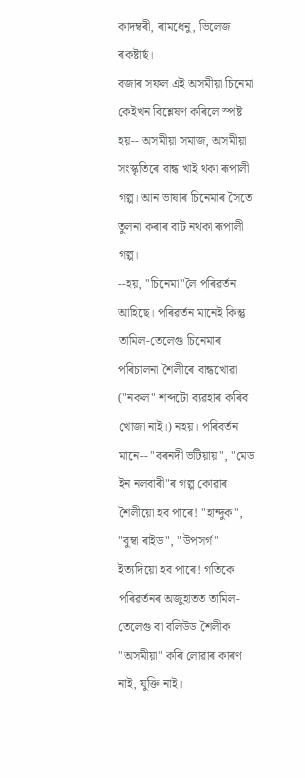কাদম্বৰী, ৰামধেনু, ভিলেজ ৰকষ্টাৰ্ছ।
বজাৰ সফল এই অসমীয়া চিনেমা কেইখন বিশ্লেষণ কৰিলে স্পষ্ট হয়-- অসমীয়া সমাজ, অসমীয়া সংস্কৃতিৰে বান্ধ খাই থকা ৰূপালী গল্প। আন ভাষাৰ চিনেমাৰ সৈতে তুলনা কৰাৰ বাট নথকা ৰূপালী গল্প।
--হয়, "চিনেমা"লৈ পৰিৱৰ্তন আহিছে। পৰিৱৰ্তন মানেই কিন্তু তামিল-তেলেগু চিনেমাৰ পৰিচালনা শৈলীৰে বান্ধখোৱা ("নকল" শব্দটো ব্যৱহাৰ কৰিব খোজা নাই।) নহয়। পৰিবৰ্তন মানে-- "বৰনদী ভটিয়ায়", "মেড ইন নলবাৰী"ৰ গল্প কোৱাৰ শৈলীয়ো হব পাৰে! "হান্দুক", "বুম্বা ৰাইড", "উপসৰ্গ" ইত্যদিয়ো হব পাৰে! গতিকে পৰিৱৰ্তনৰ অজুহাতত তামিল-তেলেগু বা বলিউড শৈলীক "অসমীয়া" কৰি লোৱাৰ কাৰণ নাই, যুক্তি নাই।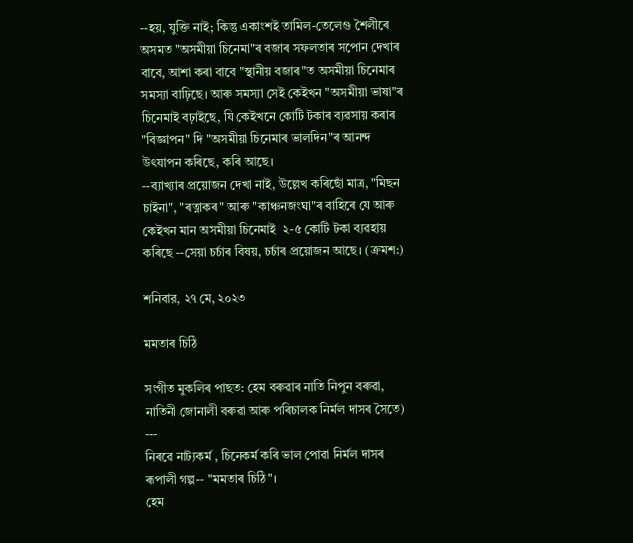--হয়, যুক্তি নাই; কিন্তু একাংশই তামিল-তেলেগু শৈলীৰে অসমত "অসমীয়া চিনেমা"ৰ বজাৰ সফলতাৰ সপোন দেখাৰ বাবে, আশা কৰা বাবে "স্থানীয় বজাৰ"ত অসমীয়া চিনেমাৰ সমস্যা বাঢ়িছে। আৰু সমস্যা সেই কেইখন "অসমীয়া ভাষা"ৰ চিনেমাই বঢ়াইছে, যি কেইখনে কোটি টকাৰ ব্যৱসায় কৰাৰ "বিজ্ঞাপন" দি "অসমীয়া চিনেমাৰ ভালদিন"ৰ আনন্দ উৎযাপন কৰিছে, কৰি আছে।
--ব্যাখ্যাৰ প্ৰয়োজন দেখা নাই, উল্লেখ কৰিছোঁ মাত্ৰ, "মিছন চাইনা", "ৰত্নাকৰ" আৰু "কাঞ্চনজংঘা"ৰ বাহিৰে যে আৰু কেইখন মান অসমীয়া চিনেমাই  ২-৫ কোটি টকা ব্যৱহায় কৰিছে --সেয়া চৰ্চাৰ বিষয়, চৰ্চাৰ প্ৰয়োজন আছে। (ক্ৰমশ:)

শনিবার, ২৭ মে, ২০২৩

মমতাৰ চিঠি

সংগীত মুকলিৰ পাছত: হেম বৰুৱাৰ নাতি নিপুন বৰুৱা, নাতিনী জোনালী বৰুৱা আৰু পৰিচালক নিৰ্মল দাসৰ সৈতে)
---
নিৰৱে নাট্যকৰ্ম , চিনেকৰ্ম কৰি ভাল পোৱা নিৰ্মল দাসৰ ৰূপালী গল্প-- "মমতাৰ চিঠি"।
হেম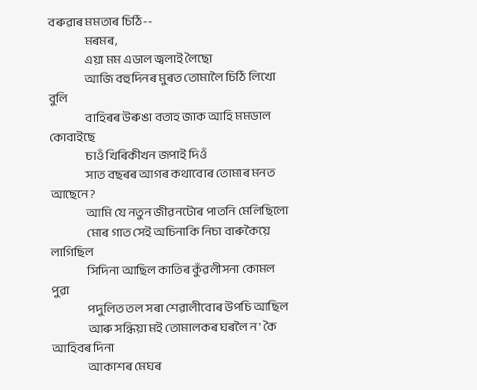বৰুৱাৰ মমতাৰ চিঠি--
                 মৰমৰ,
                 এয়া মম এডাল জ্বলাই লৈছো
                 আজি বহুদিনৰ মুৰত তোমালৈ চিঠি লিখো বুলি
                 বাহিৰৰ উৰুঙা বতাহ জাক আহি মমডাল কোবাইছে
                 চাওঁ খিৰিকীখন জপাই দিওঁ
                 সাত বছৰৰ আগৰ কথাবোৰ তোমাৰ মনত আছেনে?
                 আমি যে নতুন জীৱনটোৰ পাতনি মেলিছিলো
                 মোৰ গাত সেই অচিনাকি নিচা বাৰুকৈয়ে লাগিছিল
                 সিদিনা আছিল কাতিৰ কুঁৱলীসনা কোমল পুৱা
                 পদুলিত তল সৰা শেৱালীবোৰ উপচি আছিল
                 আৰু সন্ধিয়া মই তোমালকৰ ঘৰলৈ ন' কৈ আহিবৰ দিনা
                 আকাশৰ মেঘৰ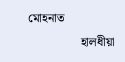মোহনাত
                 হালধীয়া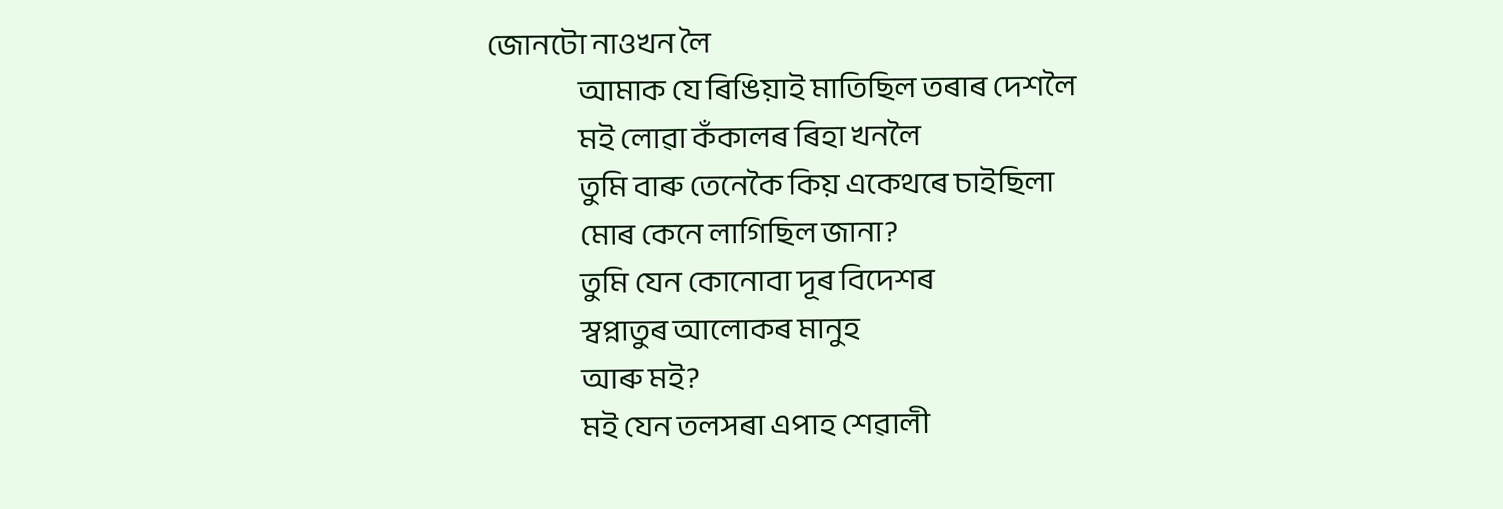জোনটো নাওখন লৈ
                 আমাক যে ৰিঙিয়াই মাতিছিল তৰাৰ দেশলৈ
                 মই লোৱা কঁকালৰ ৰিহা খনলৈ
                 তুমি বাৰু তেনেকৈ কিয় একেথৰে চাইছিলা
                 মোৰ কেনে লাগিছিল জানা?
                 তুমি যেন কোনোবা দূৰ বিদেশৰ
                 স্বপ্নাতুৰ আলোকৰ মানুহ
                 আৰু মই?
                 মই যেন তলসৰা এপাহ শেৱালী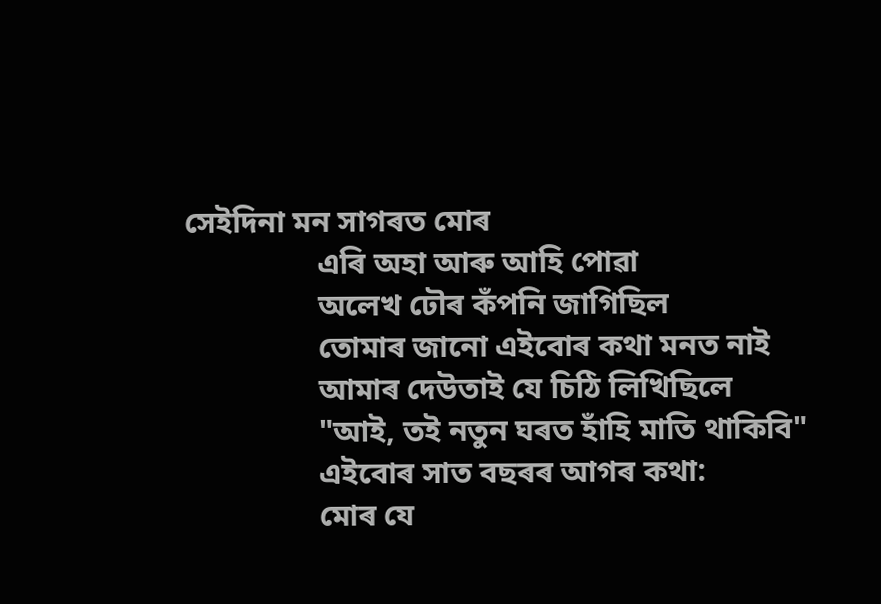সেইদিনা মন সাগৰত মোৰ
                 এৰি অহা আৰু আহি পোৱা
                 অলেখ ঢৌৰ কঁপনি জাগিছিল
                 তোমাৰ জানো এইবোৰ কথা মনত নাই
                 আমাৰ দেউতাই যে চিঠি লিখিছিলে
                 "আই, তই নতুন ঘৰত হাঁহি মাতি থাকিবি"
                 এইবোৰ সাত বছৰৰ আগৰ কথা:
                 মোৰ যে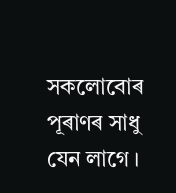সকলোবোৰ পূৰাণৰ সাধু যেন লাগে ।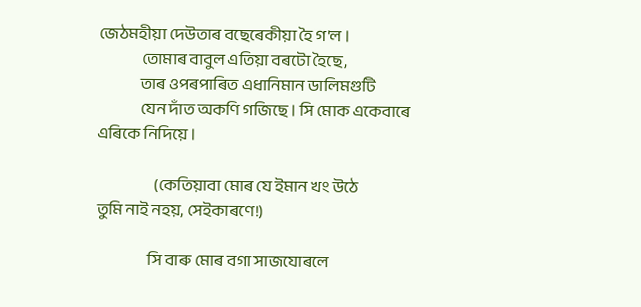জেঠমহীয়া দেউতাৰ বছেৰেকীয়া হৈ গ'ল ।
               তোমাৰ বাবুল এতিয়া বৰটো হৈছে,
               তাৰ ওপৰপাৰিত এধানিমান ডালিমগুটি
               যেন দাঁত অকণি গজিছে । সি মোক একেবাৰে এৰিকে নিদিয়ে ।

                    (কেতিয়াবা মোৰ যে ইমান খং উঠে
তুমি নাই নহয়, সেইকাৰণে!)

                  সি বাৰু মোৰ বগা সাজযোৰলে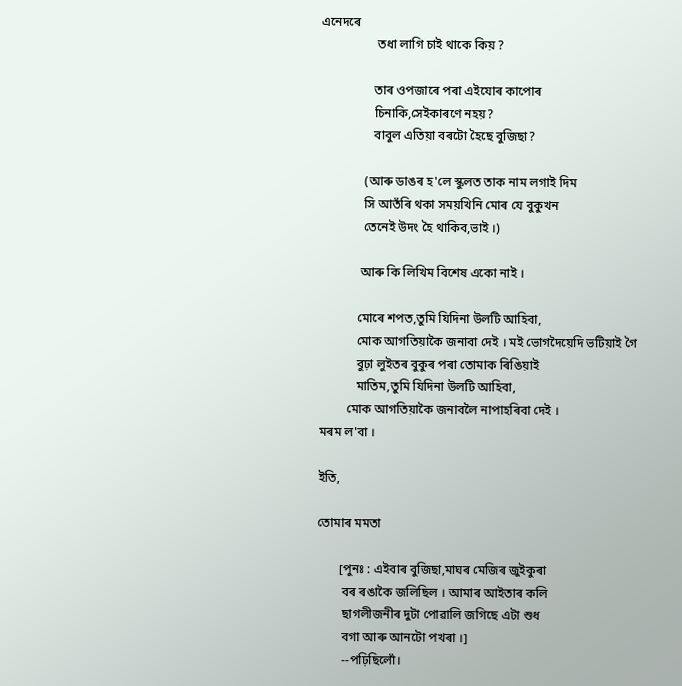এনেদৰে
                  তধা লাগি চাই থাকে কিয় ?

                 তাৰ ওপজাৰে পৰা এইযোৰ কাপোৰ
                 চিনাকি,সেইকাৰণে নহয়?
                 বাবুল এতিয়া বৰটো হৈছে বুজিছা?

              (আৰু ডাঙৰ হ'লে স্কুলত তাক নাম লগাই দিম
              সি আতঁৰি থকা সময়খিনি মোৰ যে বুকুখন
              তেনেই উদং হৈ থাকিব,ভাই ।)

             আৰু কি লিখিম বিশেষ একো নাই ।

            মোৰে শপত,তুমি যিদিনা উলটি আহিবা,
            মোক আগতিয়াকৈ জনাবা দেই । মই ভোগদৈয়েদি ভটিয়াই গৈ
            বুঢ়া লুইতৰ বুকুৰ পৰা তোমাক ৰিঙিয়াই
            মাতিম,তুমি যিদিনা উলটি আহিবা,
         মোক আগতিয়াকৈ জনাবলৈ নাপাহৰিবা দেই ।
মৰম ল'বা ।

ইতি,

তোমাৰ মমতা

       [পুনঃ : এইবাৰ বুজিছা,মাঘৰ মেজিৰ জুইকুৰা
        বৰ ৰঙাকৈ জলিছিল । আমাৰ আইতাৰ কলি
        ছাগলীজনীৰ দুটা পোৱালি জগিছে এটা শুধ
        বগা আৰু আনটো পখৰা ।]
        --পঢ়িছিলোঁ।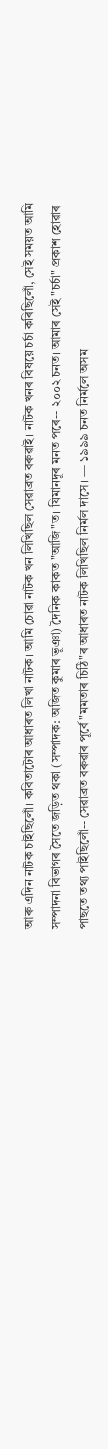আৰু এদিন নাটক চাইছিলোঁ। কবিতাটোৰ আধাৰত লিখা নাটক। আমি চোৱা নাটক খন লিখিছিল সেৱাব্ৰত বৰুৱাই। নাটক খনৰ বিষয়ে চৰ্চা কৰিছিলোঁ, সেই সময়ত আমি সম্পাদনা বিভাগৰ সৈতে জড়িত থকা (সম্পাদক: অজিত কুমাৰ ভূঞা) দৈনিক কাকত "আজি"ত। যিমানদূৰ মনত পৰে-- ২০০২ চনত। আমাৰ সেই "চৰ্চা" প্ৰকাশ হোৱাৰ পাছতে তথ্য পাইছিলোঁ-- সেৱাব্ৰত বৰুৱাৰ পূৰ্বে "মমতাৰ চিঠি"ৰ আধাৰত নাটক লিখিছিল নিৰ্মল দাসে। — ১৯৯৯ চনত নিৰ্মলে অসম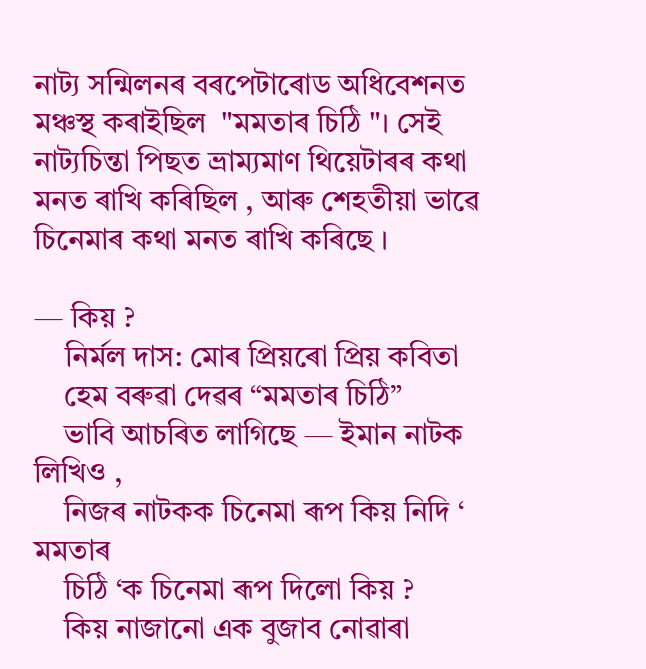নাট্য সন্মিলনৰ বৰপেটাৰোড অধিবেশনত মঞ্চস্থ কৰাইছিল  "মমতাৰ চিঠি "। সেই নাট্যচিন্তা পিছত ভ্ৰাম্যমাণ থিয়েটাৰৰ কথা মনত ৰাখি কৰিছিল , আৰু শেহতীয়া ভাৱে চিনেমাৰ কথা মনত ৰাখি কৰিছে ।

— কিয় ?
    নিৰ্মল দাস: মোৰ প্ৰিয়ৰো প্ৰিয় কবিতা
    হেম বৰুৱা দেৱৰ “মমতাৰ চিঠি”
    ভাবি আচৰিত লাগিছে — ইমান নাটক লিখিও ,
    নিজৰ নাটকক চিনেমা ৰূপ কিয় নিদি ‘ মমতাৰ
    চিঠি ‘ক চিনেমা ৰূপ দিলো কিয় ?
    কিয় নাজানো এক বুজাব নোৱাৰা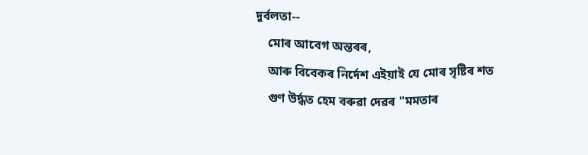দুৰ্বলতা--
    মোৰ আবেগ অন্তৰৰ,
    আৰু বিবেকৰ নিৰ্দেশ এইয়াই যে মোৰ সৃষ্টিৰ শত
    গুণ উৰ্দ্ধত হেম বৰুৱা দেৱৰ "মমতাৰ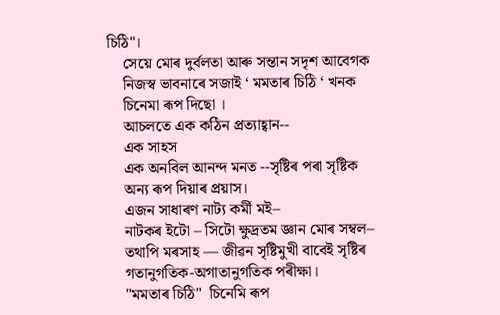চিঠি"।
    সেয়ে মোৰ দুৰ্বলতা আৰু সন্তান সদৃশ আবেগক
    নিজস্ব ভাবনাৰে সজাই ‘ মমতাৰ চিঠি ‘ খনক
    চিনেমা ৰূপ দিছো ।
    আচলতে এক কঠিন প্ৰত্যাহ্বান--
    এক সাহস
    এক অনবিল আনন্দ মনত --সৃষ্টিৰ পৰা সৃষ্টিক
    অন্য ৰূপ দিয়াৰ প্ৰয়াস।
    এজন সাধাৰণ নাট্য কৰ্মী মই–
    নাটকৰ ইটো – সিটো ক্ষুদ্ৰতম জ্ঞান মোৰ সম্বল–
    তথাপি মৰসাহ — জীৱন সৃষ্টিমুখী বাবেই সৃষ্টিৰ
    গতানুগতিক-অগাতানুগতিক পৰীক্ষা।
    "মমতাৰ চিঠি"  চিনেমি ৰূপ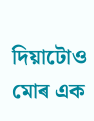দিয়াটোও মোৰ এক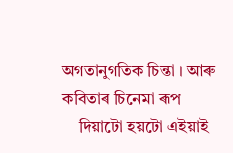অগতানুগতিক চিন্তা । আৰু কবিতাৰ চিনেমা ৰূপ
    দিয়াটো হয়টো এইয়াই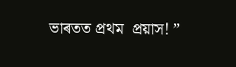ভাৰতত প্ৰথম  প্ৰয়াস! ”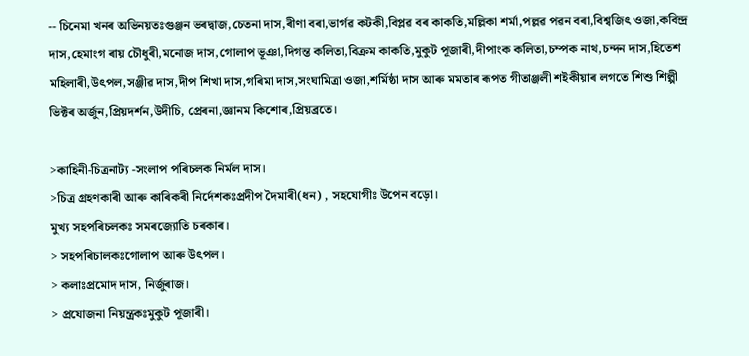-- চিনেমা খনৰ অভিনয়তঃগুঞ্জন ভৰদ্বাজ,চেতনা দাস,ৰীণা বৰা,ভাৰ্গৱ কটকী,বিপ্লৱ বৰ কাকতি,মল্লিকা শৰ্মা,পল্লৱ পৱন বৰা,বিশ্বজিৎ ওজা,কবিন্দ্ৰ দাস,হেমাংগ ৰায় চৌধুৰী,মনোজ দাস,গোলাপ ভূঞা,দিগন্ত কলিতা,বিক্ৰম কাকতি,মুকুট পূজাৰী,দীপাংক কলিতা,চম্পক নাথ,চন্দন দাস,হিতেশ মহিলাৰী,উৎপল,সঞ্জীৱ দাস,দীপ শিখা দাস,গৰিমা দাস,সংঘামিত্ৰা ওজা,শৰ্মিষ্ঠা দাস আৰু মমতাৰ ৰূপত গীতাঞ্জলী শইকীয়াৰ লগতে শিশু শিল্পী
ভিক্টৰ অৰ্জুন,প্ৰিয়দৰ্শন,উদীচি, প্ৰেৰনা,জ্ঞানম কিশোৰ,প্ৰিয়ব্ৰতে।

>কাহিনী-চিত্ৰনাট্য -সংলাপ পৰিচলক নিৰ্মল দাস।
>চিত্ৰ গ্ৰহণকাৰী আৰু কাৰিকৰী নিৰ্দেশকঃপ্ৰদীপ দৈমাৰী(ধন) , সহযোগীঃ উপেন বড়ো।
মুখ্য সহপৰিচলকঃ সমৰজ্যোতি চৰকাৰ।
> সহপৰিচালকঃগোলাপ আৰু উৎপল।
> কলাঃপ্ৰমোদ দাস, নিৰ্জুৰাজ।
> প্ৰযোজনা নিয়ন্ত্ৰকঃমুকুট পূজাৰী।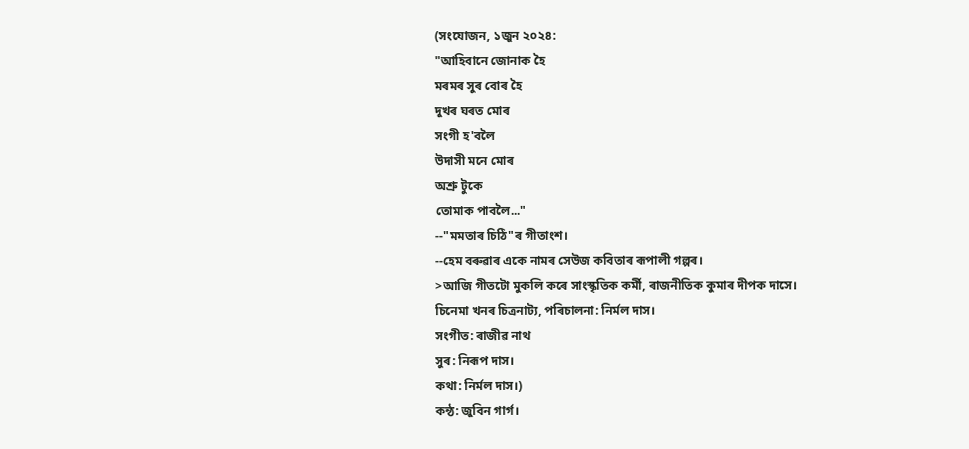(সংযোজন, ১জুন ২০২৪:
"আহিবানে জোনাক হৈ
মৰমৰ সুৰ বোৰ হৈ
দুখৰ ঘৰত মোৰ
সংগী হ'বলৈ
উদাসী মনে মোৰ
অশ্ৰু টুকে
তোমাক পাবলৈ..."
--"মমতাৰ চিঠি"ৰ গীতাংশ।
--হেম বৰুৱাৰ একে নামৰ সেউজ কবিতাৰ ৰূপালী গল্পৰ।
>আজি গীতটো মুকলি কৰে সাংস্কৃতিক কৰ্মী, ৰাজনীতিক কুমাৰ দীপক দাসে।
চিনেমা খনৰ চিত্ৰনাট্য, পৰিচালনা: নিৰ্মল দাস।
সংগীত: ৰাজীৱ নাথ
সুৰ: নিৰূপ দাস।
কথা: নিৰ্মল দাস।)
কন্ঠ: জুবিন গাৰ্গ।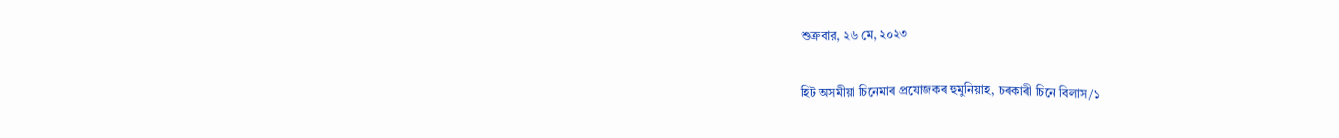শুক্রবার, ২৬ মে, ২০২৩

হিট অসমীয়া চিনেমাৰ প্ৰযোজকৰ হুমুনিয়াহ, চৰকাৰী চিনে বিলাস/১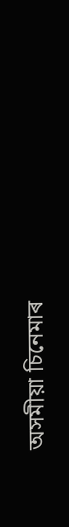অসমীয়া চিনেমাৰ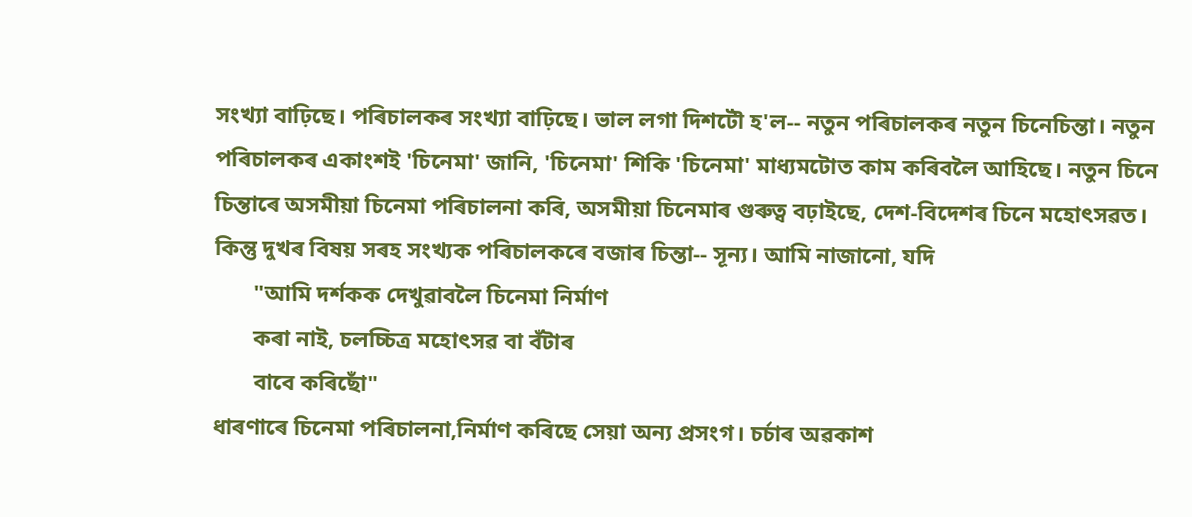সংখ্যা বাঢ়িছে। পৰিচালকৰ সংখ্যা বাঢ়িছে। ভাল লগা দিশটৌ হ'ল-- নতুন পৰিচালকৰ নতুন চিনেচিন্তা। নতুন পৰিচালকৰ একাংশই 'চিনেমা' জানি, 'চিনেমা' শিকি 'চিনেমা' মাধ্যমটোত কাম কৰিবলৈ আহিছে। নতুন চিনে চিন্তাৰে অসমীয়া চিনেমা পৰিচালনা কৰি, অসমীয়া চিনেমাৰ গুৰুত্ব বঢ়াইছে, দেশ-বিদেশৰ চিনে মহোৎসৱত। কিন্তু দুখৰ বিষয় সৰহ সংখ্যক পৰিচালকৰে বজাৰ চিন্তা-- সূন্য। আমি নাজানো, যদি
       "আমি দৰ্শকক দেখুৱাবলৈ চিনেমা নিৰ্মাণ
       কৰা নাই, চলচ্চিত্ৰ মহোৎসৱ বা বঁটাৰ
       বাবে কৰিছোঁ"
ধাৰণাৰে চিনেমা পৰিচালনা,নিৰ্মাণ কৰিছে সেয়া অন্য প্ৰসংগ। চৰ্চাৰ অৱকাশ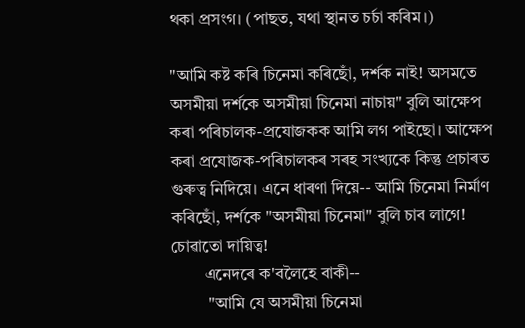থকা প্ৰসংগ। (পাছত, যথা স্থানত চৰ্চা কৰিম।)

"আমি কষ্ট কৰি চিনেমা কৰিছোঁ, দৰ্শক নাই! অসমতে অসমীয়া দৰ্শকে অসমীয়া চিনেমা নাচায়" বুলি আক্ষেপ কৰা পৰিচালক-প্ৰযোজকক আমি লগ পাইছো। আক্ষেপ কৰা প্ৰযোজক-পৰিচালকৰ সৰহ সংখ্যকে কিন্তু প্ৰচাৰত গুৰুত্ব নিদিয়ে। এনে ধাৰণা দিয়ে-- আমি চিনেমা নিৰ্মাণ কৰিছোঁ, দৰ্শকে "অসমীয়া চিনেমা" বুলি চাব লাগে! চোৱাতো দায়িত্ব!
        এনেদৰে ক'বলৈহে বাকী--
         "আমি যে অসমীয়া চিনেমা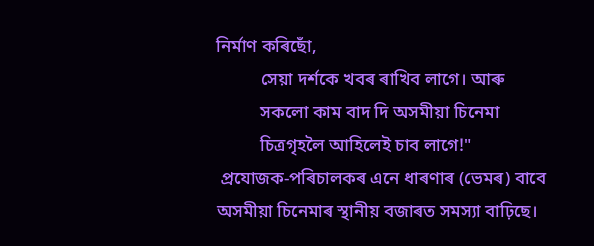নিৰ্মাণ কৰিছোঁ,
          সেয়া দৰ্শকে খবৰ ৰাখিব লাগে। আৰু
          সকলো কাম বাদ দি অসমীয়া চিনেমা
          চিত্ৰগৃহলৈ আহিলেই চাব লাগে!"
 প্ৰযোজক-পৰিচালকৰ এনে ধাৰণাৰ (ভেমৰ) বাবে অসমীয়া চিনেমাৰ স্থানীয় বজাৰত সমস্যা বাঢ়িছে।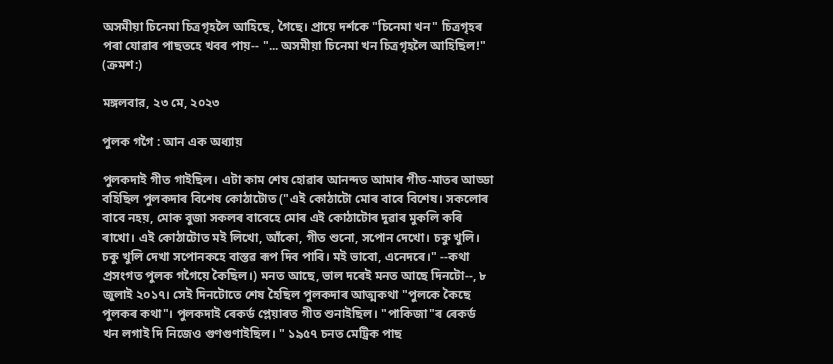অসমীয়া চিনেমা চিত্ৰগৃহলৈ আহিছে, গৈছে। প্ৰায়ে দৰ্শকে "চিনেমা খন" চিত্ৰগৃহৰ পৰা যোৱাৰ পাছতহে খবৰ পায়-- "... অসমীয়া চিনেমা খন চিত্ৰগৃহলৈ আহিছিল!" (ক্ৰমশ:)

মঙ্গলবার, ২৩ মে, ২০২৩

পুলক গগৈ : আন এক অধ্যায়

পুলকদাই গীত গাইছিল। এটা কাম শেষ হোৱাৰ আনন্দত আমাৰ গীত-মাতৰ আড্ডা বহিছিল পুলকদাৰ বিশেষ কোঠাটোত ("এই কোঠাটো মোৰ বাবে বিশেষ। সকলোৰ বাবে নহয়, মোক বুজা সকলৰ বাবেহে মোৰ এই কোঠাটোৰ দুৱাৰ মুকলি কৰি ৰাখো। এই কোঠাটোত মই লিখো, আঁকো, গীত শুনো, সপোন দেখো। চকু খুলি। চকু খুলি দেখা সপোনকহে বাস্তৱ ৰূপ দিব পাৰি। মই ভাবো, এনেদৰে।" --কথা প্ৰসংগত পুলক গগৈয়ে কৈছিল।) মনত আছে, ভাল দৰেই মনত আছে দিনটো--, ৮ জুলাই ২০১৭। সেই দিনটোতে শেষ হৈছিল পুলকদাৰ আত্মকথা "পুলকে কৈছে পুলকৰ কথা"। পুলকদাই ৰেকর্ড প্লেয়াৰত গীত শুনাইছিল। "পাকিজা"ৰ ৰেকৰ্ড খন লগাই দি নিজেও গুণগুণাইছিল। " ১৯৫৭ চনত মেট্ৰিক পাছ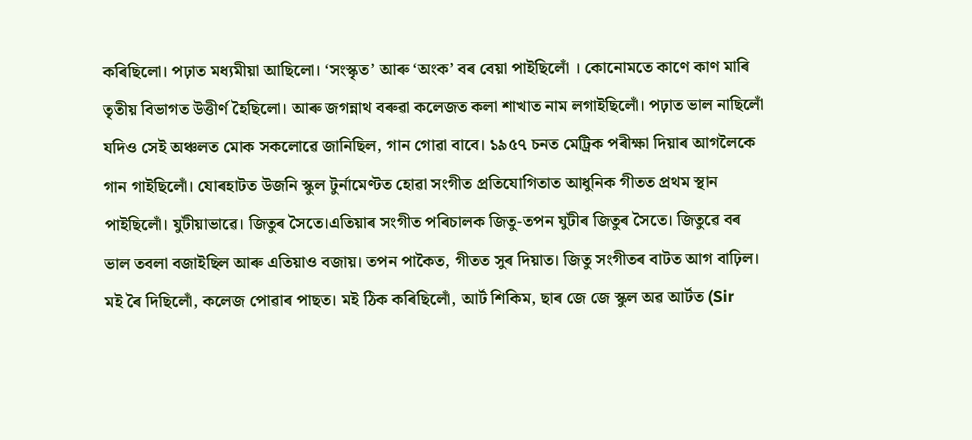কৰিছিলো। পঢ়াত মধ্যমীয়া আছিলো। ‘সংস্কৃত’ আৰু ‘অংক’ বৰ বেয়া পাইছিলোঁ । কোনোমতে কাণে কাণ মাৰি  তৃতীয় বিভাগত উত্তীৰ্ণ হৈছিলো। আৰু জগন্নাথ বৰুৱা কলেজত কলা শাখাত নাম লগাইছিলোঁ। পঢ়াত ভাল নাছিলোঁ যদিও সেই অঞ্চলত মোক সকলোৱে জানিছিল, গান গোৱা বাবে। ১৯৫৭ চনত মেট্ৰিক পৰীক্ষা দিয়াৰ আগলৈকে গান গাইছিলোঁ। যোৰহাটত উজনি স্কুল টুর্নামেণ্টত হোৱা সংগীত প্রতিযোগিতাত আধুনিক গীতত প্রথম স্থান পাইছিলোঁ। যুটীয়াভাৱে। জিতুৰ সৈতে।এতিয়াৰ সংগীত পৰিচালক জিতু-তপন যুটীৰ জিতুৰ সৈতে। জিতুৱে বৰ ভাল তবলা বজাইছিল আৰু এতিয়াও বজায়। তপন পাকৈত, গীতত সুৰ দিয়াত। জিতু সংগীতৰ বাটত আগ বাঢ়িল। মই ৰৈ দিছিলোঁ, কলেজ পোৱাৰ পাছত। মই ঠিক কৰিছিলোঁ, আৰ্ট শিকিম, ছাৰ জে জে স্কুল অৱ আৰ্টত (Sir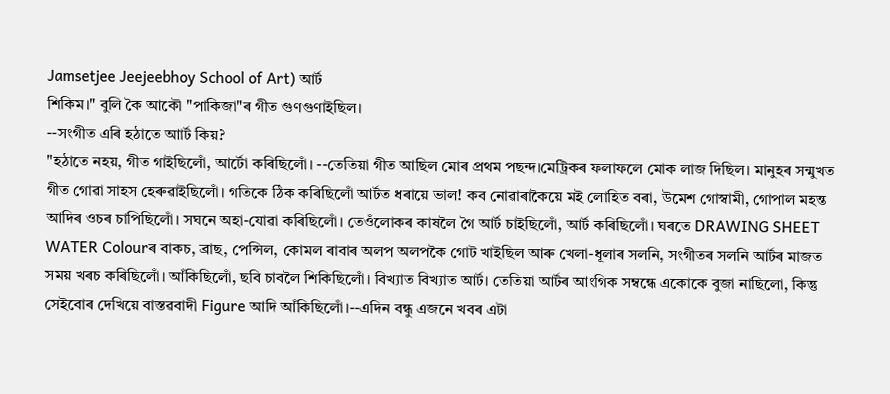Jamsetjee Jeejeebhoy School of Art) আৰ্ট
শিকিম।" বুলি কৈ আকৌ "পাকিজা"ৰ গীত গুণগুণাইছিল।
--সংগীত এৰি হঠাতে আাৰ্ট কিয়?
"হঠাতে নহয়, গীত গাইছিলোঁ, আৰ্টো কৰিছিলোঁ। --তেতিয়া গীত আছিল মোৰ প্ৰথম পছন্দ।মেট্ৰিকৰ ফলাফলে মোক লাজ দিছিল। মানুহৰ সন্মুখত গীত গোৱা সাহস হেৰুৱাইছিলোঁ। গতিকে ঠিক কৰিছিলোঁ আৰ্টত ধৰায়ে ভাল! কব নোৱাৰাকৈয়ে মই লোহিত বৰা, উমেশ গোস্বামী, গোপাল মহন্ত আদিৰ ওচৰ চাপিছিলোঁ। সঘনে অহা-যোৱা কৰিছিলোঁ। তেওঁলোকৰ কাষলৈ গৈ আৰ্ট চাইছিলোঁ, আৰ্ট কৰিছিলোঁ। ঘৰতে DRAWING SHEET WATER Colourৰ বাকচ, ব্ৰাছ, পেন্সিল, কোমল ৰাবাৰ অলপ অলপকৈ গোট খাইছিল আৰু খেলা-ধূলাৰ সলনি, সংগীতৰ সলনি আৰ্টৰ মাজত সময় খৰচ কৰিছিলোঁ। আঁকিছিলোঁ, ছবি চাবলৈ শিকিছিলোঁ। বিখ্যাত বিখ্যাত আৰ্ট। তেতিয়া আৰ্টৰ আংগিক সম্বন্ধে একোকে বুজা নাছিলো, কিন্তু সেইবোৰ দেখিয়ে বাস্তৱবাদী Figure আদি আঁকিছিলোঁ।--এদিন বন্ধু এজনে খবৰ এটা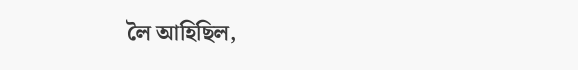লৈ আহিছিল,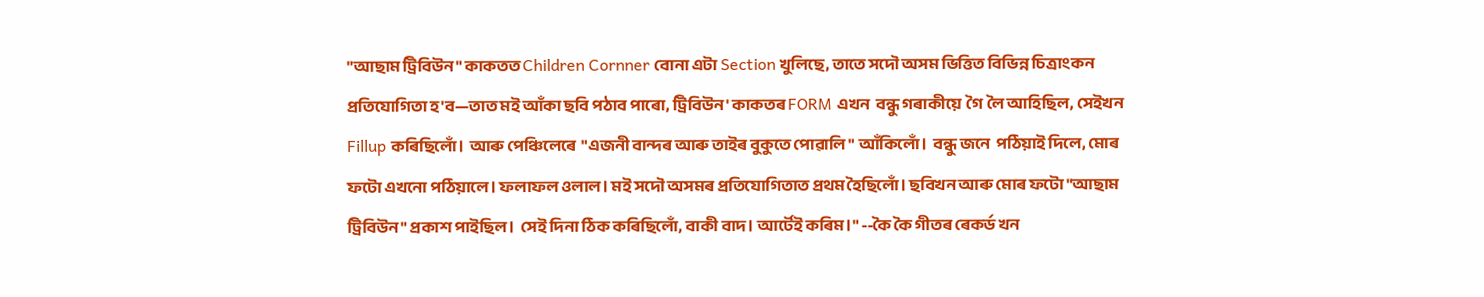"আছাম ট্ৰিবিউন" কাকতত Children Cornner বোনা এটা Section খুলিছে, তাতে সদৌ অসম ভিত্তিত বিভিন্ন চিত্রাংকন প্রতিযোগিতা হ'ব—তাত মই আঁকা ছবি পঠাব পাৰো, ট্ৰিবিউন' কাকতৰ FORM এখন  বন্ধু গৰাকীয়ে  গৈ  লৈ আহিছিল, সেইখন  Fillup কৰিছিলোঁ।  আৰু পেঞ্চিলেৰে  "এজনী বান্দৰ আৰু তাইৰ বুকুতে পোৱালি " আঁকিলোঁ।  বন্ধু জনে  পঠিয়াই দিলে, মোৰ ফটো এখনো পঠিয়ালে। ফলাফল ওলাল। মই সদৌ অসমৰ প্ৰতিযোগিতাত প্ৰথম হৈছিলোঁ। ছবিখন আৰু মোৰ ফটো "আছাম ট্ৰিবিউন" প্ৰকাশ পাইছিল।  সেই দিনা ঠিক কৰিছিলোঁ, বাকী বাদ। আৰ্টেই কৰিম।" --কৈ কৈ গীতৰ ৰেকৰ্ড খন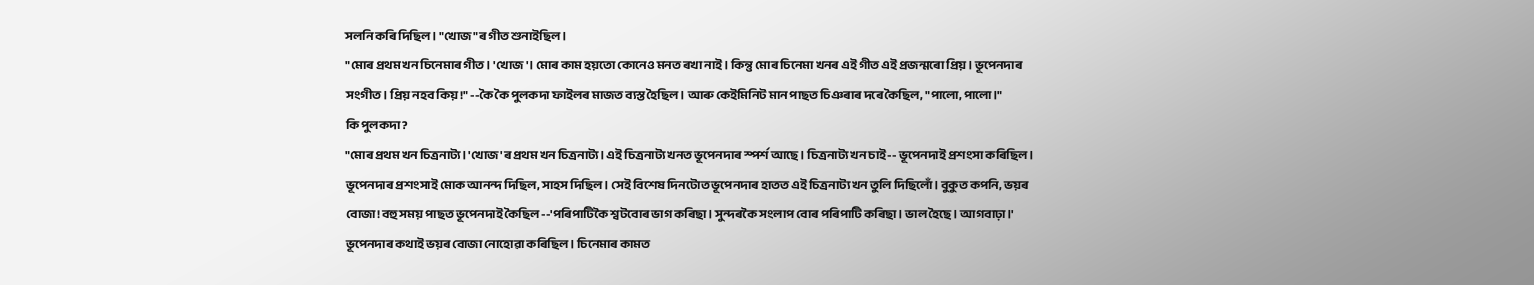সলনি কৰি দিছিল। "খোজ"ৰ গীত শুনাইছিল।
"মোৰ প্ৰথম খন চিনেমাৰ গীত। 'খোজ'। মোৰ কাম হয়তো কোনেও মনত ৰখা নাই। কিন্তু মোৰ চিনেমা খনৰ এই গীত এই প্ৰজন্মৰো প্ৰিয়। ভূপেনদাৰ সংগীত। প্ৰিয় নহব কিয়!" --কৈ কৈ পুলকদা ফাইলৰ মাজত ব্যস্ত হৈছিল। আৰু কেইমিনিট মান পাছত চিঞৰাৰ দৰে কৈছিল, "পালো, পালো।"
কি পুলকদা?
"মোৰ প্ৰথম খন চিত্ৰনাট্য। 'খোজ'ৰ প্ৰথম খন চিত্ৰনাট্য। এই চিত্ৰনাট্য খনত ভূপেনদাৰ স্পৰ্শ আছে। চিত্ৰনাট্য খন চাই-- ভূপেনদাই প্ৰশংসা কৰিছিল। ভূপেনদাৰ প্ৰশংসাই মোক আনন্দ দিছিল, সাহস দিছিল। সেই বিশেষ দিনটোত ভূপেনদাৰ হাতত এই চিত্ৰনাট্য খন তুলি দিছিলোঁ। বুকুত কপনি, ভয়ৰ বোজা! বহু সময় পাছত ভূপেনদাই কৈছিল --'পৰিপাটিকৈ শ্বটবোৰ ভাগ কৰিছা। সুন্দৰকৈ সংলাপ বোৰ পৰিপাটি কৰিছা। ভাল হৈছে। আগবাঢ়া।' ভূপেনদাৰ কথাই ভয়ৰ বোজা নোহোৱা কৰিছিল। চিনেমাৰ কামত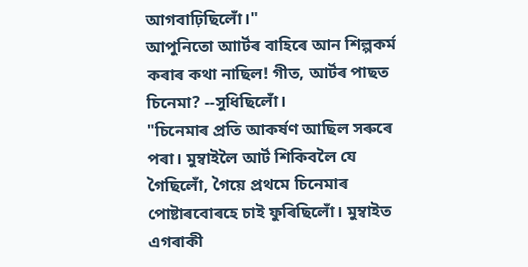আগবাঢ়িছিলোঁ।"
আপুনিতো আাৰ্টৰ বাহিৰে আন শিল্পকৰ্ম কৰাৰ কথা নাছিল! গীত, আৰ্টৰ পাছত চিনেমা? --সুধিছিলোঁ।
"চিনেমাৰ প্ৰতি আকৰ্ষণ আছিল সৰুৰে পৰা। মুম্বাইলৈ আৰ্ট শিকিবলৈ যে গৈছিলোঁ, গৈয়ে প্ৰথমে চিনেমাৰ পোষ্টাৰবোৰহে চাই ফুৰিছিলোঁ। মুম্বাইত এগৰাকী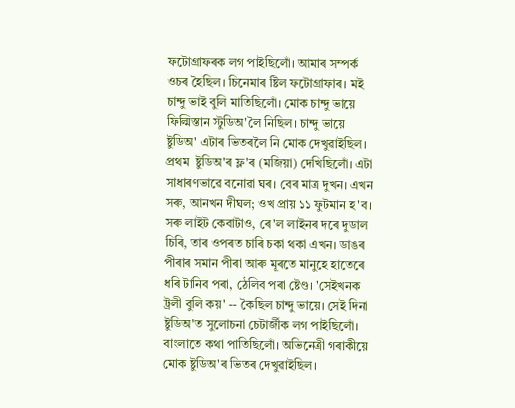ফটোগ্রাফৰক লগ পাইছিলোঁ। আমাৰ সম্পৰ্ক ওচৰ হৈছিল। চিনেমাৰ ষ্টিল ফটোগ্রাফাৰ। মই চান্দু ভাই বুলি মাতিছিলোঁ। মোক চান্দু ভায়ে ফিল্মিস্তান স্টুডিঅ'লৈ নিছিল। চান্দু ভায়ে  ষ্টুডিঅ' এটাৰ ভিতৰলৈ নি মোক দেখুৱাইছিল। প্ৰথম  ষ্টুডিঅ'ৰ ফ্ল'ৰ (মজিয়া) দেখিছিলোঁ। এটা সাধাৰণভাৱে বনোৱা ঘৰ। বেৰ মাত্ৰ দুখন। এখন সৰু, আনখন দীঘল; ওখ প্রায় ১১ ফুটমান হ'ব। সৰু লাইট কেবাটাও, ৰে'ল লাইনৰ দৰে দুডাল চিৰি, তাৰ ওপৰত চাৰি চকা থকা এখন। ডাঙৰ পীৰাৰ সমান পীৰা আৰু মূৰতে মানুহে হাতেৰে ধৰি টানিব পৰা, ঠেলিব পৰা ষ্টেণ্ড। 'সেইখনক ট্রলী বুলি কয়' -- কৈছিল চান্দু ভায়ে। সেই দিনা ষ্টুডিঅ'ত সুলোচনা চেটার্জীক লগ পাইছিলোঁ। বাংলাতে কথা পাতিছিলোঁ। অভিনেত্ৰী গৰাকীয়ে মোক ষ্টুডিঅ'ৰ ভিতৰ দেখুৱাইছিল।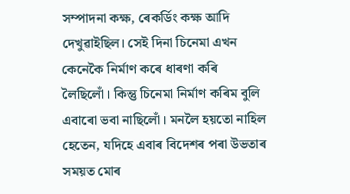সম্পাদনা কক্ষ, ৰেকৰ্ডিং কক্ষ আদি দেখুৱাইছিল। সেই দিনা চিনেমা এখন কেনেকৈ নিৰ্মাণ কৰে ধাৰণা কৰি লৈছিলোঁ। কিন্তু চিনেমা নিৰ্মাণ কৰিম বুলি এবাৰো ভবা নাছিলোঁ। মনলৈ হয়তো নাহিল হেতেন, যদিহে এবাৰ বিদেশৰ পৰা উভতাৰ সময়ত মোৰ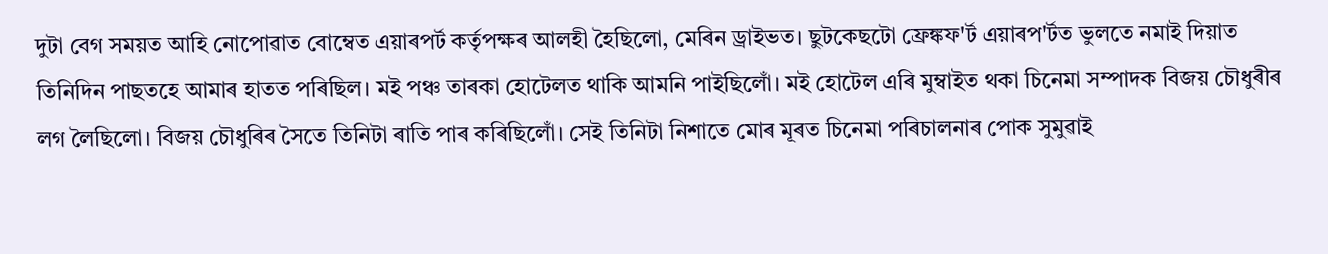দুটা বেগ সময়ত আহি নোপোৱাত বোম্বেত এয়াৰপৰ্ট কর্তৃপক্ষৰ আলহী হৈছিলো, মেৰিন ড্রাইভত। ছুটকেছটো ফ্রেঙ্কফ'ৰ্ট এয়াৰপ'ৰ্টত ভুলতে নমাই দিয়াত তিনিদিন পাছতহে আমাৰ হাতত পৰিছিল। মই পঞ্চ তাৰকা হোটেলত থাকি আমনি পাইছিলোঁ। মই হোটেল এৰি মুম্বাইত থকা চিনেমা সম্পাদক বিজয় চৌধুৰীৰ লগ লৈছিলো। বিজয় চৌধুৰিৰ সৈতে তিনিটা ৰাতি পাৰ কৰিছিলোঁ। সেই তিনিটা নিশাতে মোৰ মূৰত চিনেমা পৰিচালনাৰ পোক সুমুৱাই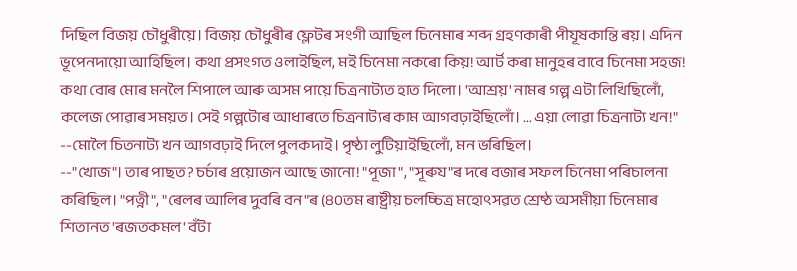দিছিল বিজয় চৌধুৰীয়ে। বিজয় চৌধুৰীৰ ফ্লেটৰ সংগী আছিল চিনেমাৰ শব্দ গ্ৰহণকাৰী পীযূষকান্তি ৰয়। এদিন ভূপেনদায়ো আহিছিল। কথা প্ৰসংগত ওলাইছিল, মই চিনেমা নকৰো কিয়! আৰ্ট কৰা মানুহৰ বাবে চিনেমা সহজ! কথা বোৰ মোৰ মনলৈ শিপালে আৰু অসম পায়ে চিত্ৰনাট্যত হাত দিলো। 'আশ্ৰয়' নামৰ গল্প এটা লিখিছিলোঁ, কলেজ পোৱাৰ সময়ত। সেই গল্পটোৰ আধাৰতে চিত্ৰনাট্যৰ কাম আগবঢ়াইছিলোঁ। ... এয়া লোৱা চিত্ৰনাট্য খন!" --মোলৈ চিতনাট্য খন আগবঢ়াই দিলে পুলকদাই। পৃষ্ঠা লুটিয়াইছিলোঁ, মন ভৰিছিল।
--"খোজ"। তাৰ পাছত? চৰ্চাৰ প্ৰয়োজন আছে জানো! "পূজা", "সূৰুয"ৰ দৰে বজাৰ সফল চিনেমা পৰিচালনা কৰিছিল। "পত্নী", "ৰেলৰ আলিৰ দুবৰি বন"ৰ (৪০তম ৰাষ্ট্ৰীয় চলচ্চিত্ৰ মহোৎসৱত শ্ৰেষ্ঠ অসমীয়া চিনেমাৰ শিতানত 'ৰজতকমল' বঁটা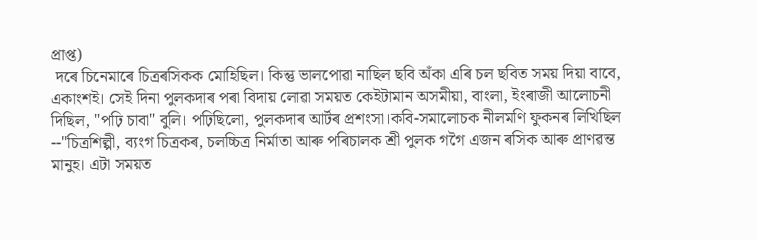প্ৰাপ্ত)
 দৰে চিনেমাৰে চিত্ৰৰসিকক মোহিছিল। কিন্তু ভালপোৱা নাছিল ছবি অঁকা এৰি চল ছবিত সময় দিয়া বাবে, একাংশই। সেই দিনা পুলকদাৰ পৰা বিদায় লোৱা সময়ত কেইটামান অসমীয়া, বাংলা, ইংৰাজী আলোচনী দিছিল, "পঢ়ি চাবা" বুলি। পঢ়িছিলো, পুলকদাৰ আৰ্টৰ প্ৰশংসা।কবি-সমালোচক নীলমণি ফুকনৰ লিখিছিল --"চিত্রশিল্পী, ব্যংগ চিত্ৰকৰ, চলচ্চিত্ৰ নিৰ্মাতা আৰু পৰিচালক শ্ৰী পুলক গগৈ এজন ৰসিক আৰু প্ৰাণৱন্ত মানুহ। এটা সময়ত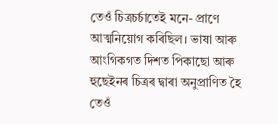তেওঁ চিত্রচর্চাতেই মনে- প্রাণে আত্মনিয়োগ কৰিছিল। ভাষা আৰু আংগিকগত দিশত পিকাছো আৰু হুছেইনৰ চিত্ৰৰ দ্বাৰা অনুপ্ৰাণিত হৈ তেওঁ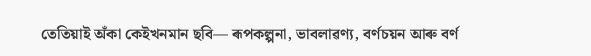তেতিয়াই অঁকা কেইখনমান ছবি— ৰূপকল্পনা, ভাবলাৱণ্য, বর্ণচয়ন আৰু বৰ্ণ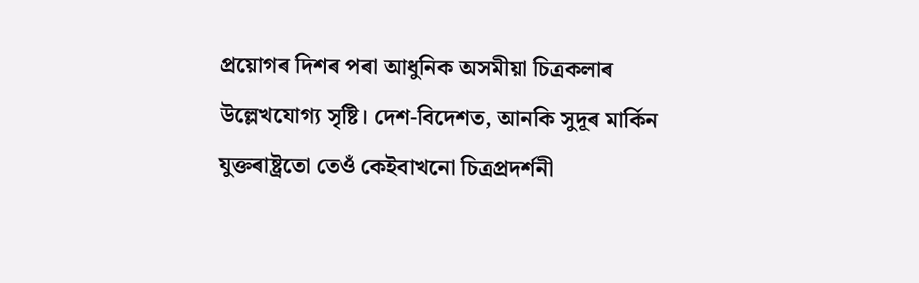প্ৰয়োগৰ দিশৰ পৰা আধুনিক অসমীয়া চিত্ৰকলাৰ উল্লেখযোগ্য সৃষ্টি। দেশ-বিদেশত, আনকি সুদূৰ মার্কিন যুক্তৰাষ্ট্ৰতো তেওঁ কেইবাখনো চিত্রপ্রদর্শনী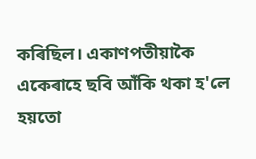কৰিছিল। একাণপতীয়াকৈ একেৰাহে ছবি আঁকি থকা হ'লে হয়তো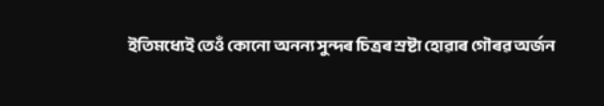ইতিমধ্যেই তেওঁ কোনো অনন্য সুন্দৰ চিত্ৰৰ স্ৰষ্টা হোৱাৰ গৌৰৱ অৰ্জন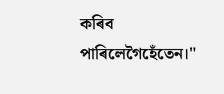কৰিব পাৰিলেগৈহেঁতেন।"